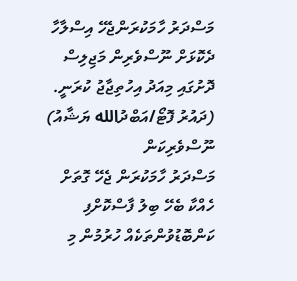މަސްދަރު ހާމަކުރަންޖެހޭ އިސްލާހާ ދެކޮޅަށް ނޫސްވެރިން މަޖިލިސް ދޮށުގައި މިއަދު އިހުތިޖާޖު ކުރަނީ. (ދައުރު ފޮޓޯ/އަބްދުالله ޔަޝާއު)
ނޫސްވެރިކަން
މަސްދަރު ހާމަކުރަން ޖެހޭ ގޮތަށް ހެއްކާ ބެހޭ ބިލު ފާސްކޮށްފި
ކަންބޮޑުވުންތަކެއް ހުރުމުން މި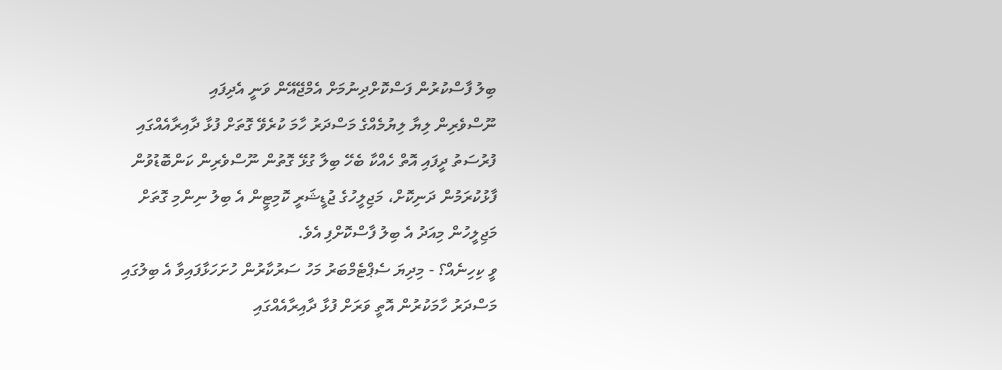ބިލު ފާސްކުރުން ފަސްކޮށްދިނުމަށް އެމްޖޭއޭން ވަނީ އެދިފައި
ނޫސްވެރިން ލިޔާ ލިޔުމެއްގެ މަސްދަރު ހާމަ ކުރެވޭ ގޮތަށް ފުޅާ ދާއިރާއެއްގައި ފުރުސަތު ދީފައި އޮތް ހެއްކާ ބެހޭ ބިލާ ގުޅޭ ގޮތުން ނޫސްވެރިން ކަންބޮޑުވުން ފާޅުކުރަމުން ދަނިކޮށް، މަޖިލީހުގެ ޖުޑީޝަރީ ކޮމިޓީން އެ ބިލު ނިންމި ގޮތަށް މަޖިލީހުން މިއަދު އެ ބިލު ފާސްކޮށްފި އެވެ.
ވީ ކިހިނެއް؟ - މިދިޔަ ސެޕްޓެމްބަރު މަހު ސަރުކާރުން ހުށަހަޅާފައިވާ އެ ބިލުގައި މަސްދަރު ހާމަކުރުން އޮތީ ވަރަށް ފުޅާ ދާއިރާއެއްގައި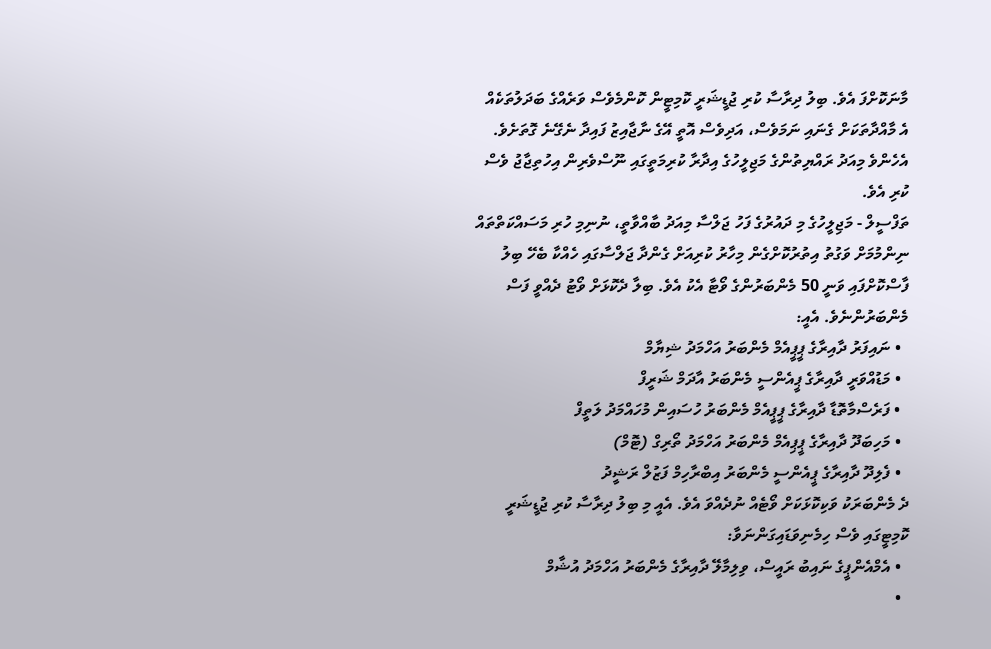މާނަކޮށްފަ އެވެ. ބިލު ދިރާސާ ކުރި ޖުޑީޝަރީ ކޮމިޓީން ކޮންމެވެސް ވަރެއްގެ ބަދަލުތަކެއް އެ މާއްދާތަކަށް ގެނައި ނަމަވެސް، އަދިވެސް އޮތީ އޭގެ ނާޖާއިޒު ފައިދާ ނެގޭނެ ގޮތަށެވެ. އެހެންވެ މިއަދު ރައްޔިތުންގެ މަޖިލީހުގެ އިދާރާ ކުރިމަތީގައި ނޫސްވެރިން އިހުތިޖާޖު ވެސް ކުރި އެވެ.
ތަފްސީލް - މަޖިލީހުގެ މި ދައުރުގެ ފަހު ޖަލްސާ މިއަދު ބާއްވާތީ، ނުނިމި ހުރި މަސައްކަތްތައް ނިންމުމަށް ވަގުތު އިތުރުކޮށްގެން މިހާރު ކުރިއަށް ގެންދާ ޖަލްސާގައި ހެއްކާ ބެހޭ ބިލު ފާސްކޮށްފައި ވަނީ 50 މެންބަރުންގެ ވޯޓާ އެކު އެވެ. ބިލާ ދެކޮޅަށް ވޯޓު ދެއްވީ ފަސް މެންބަރުންނެވެ. އެއީ:
  • ނައިފަރު ދާއިރާގެ ޕީޕީއެމް މެންބަރު އަހްމަދު ޝިޔާމް
  • މަޑުއްވަރީ ދާއިރާގެ ޕީއެންސީ މެންބަރު އާދަމް ޝަރީފް
  • ފަރެސްމާތޮޑާ ދާއިރާގެ ޕީޕީއެމް މެންބަރު ހުސައިން މުހައްމަދު ލަތީފް
  • މަހިބަދޫ ދާއިރާގެ ޕީޕިއެމް މެންބަރު އަހްމަދު ތޯރިގް (ޓޮމް)
  • ފެލިދޫ ދާއިރާގެ ޕީއެންސީ މެންބަރު އިބްރާހިމް ފަޒުލް ރަޝީދު
ދެ މެންބަރަކު ވަކިކޮޅަކަށް ވޯޓެއް ނުދެއްވަ އެވެ. އެއީ މި ބިލު ދިރާސާ ކުރި ޖުޑީޝަރީ ކޮމިޓީގައި ވެސް ހިމެނިވަޑައިގަންނަވާ:
  • އެމްއެންޕީގެ ނައިބު ރައީސް، ވިލިމާލޭ ދާއިރާގެ މެންބަރު އަހްމަދު އުޝާމް
  •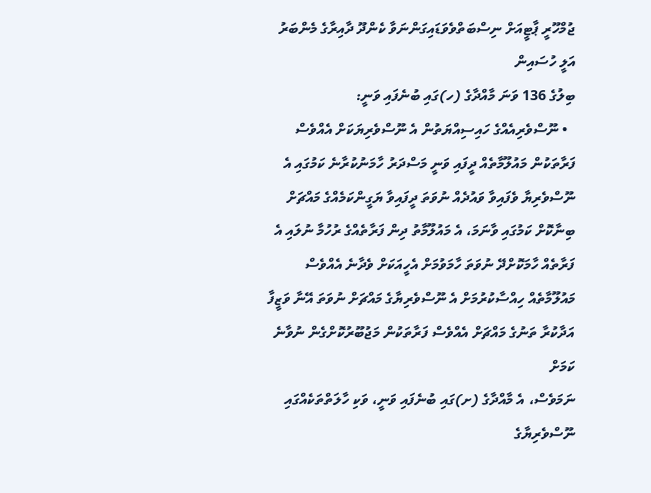ޖުމްހޫރީ ޕާޓީއަށް ނިސްބަތްވެވަޑައިގަންނަވާ ކެންދޫ ދާއިރާގެ މެންބަރު އަލީ ހުސައިން
ބިލުގެ 136 ވަނަ މާއްދާގެ (ހ)ގައި ބުނެފައި ވަނީ:
  • ނޫސްވެރިއެއްގެ ހައިސިއްޔަތުން އެ ނޫސްވެރިޔަކަށް އެއްވެސް ފަރާތަކުން މައުލޫމާތެއް ދީފައި ވަނީ މަސްދަރު ހާމަނުކުރާނެ ކަމުގައި އެ ނޫސްވެރިޔާ ވެފައިވާ ވައުދެއް ނުވަތަ ދީފައިވާ ޔަގީންކަމެއްގެ މައްޗަށް ބިނާކޮށް ކަމުގައި ވާނަމަ، އެ މައުލޫމާތު ދިން ފަރާތެއްގެ ރުހުމާ ނުލައި އެ ފަރާތެއް ހާމަކޮށްދޭ ނުވަތަ ހާމަވުމަށް އެހީއަކަށް ވެދާނެ އެއްވެސް މައުލޫމާތެއް ހިއްސާކުރުމަށް އެ ނޫސްވެރިޔާގެ މައްޗަށް ނުވަތަ އޭނާ ވަޒީފާ އަދާކުރާ ތަނުގެ މައްޗަށް އެއްވެސް ފަރާތަކުން މަޖުބޫރުކޮށްގެން ނުވާނެ ކަމަށް
ނަމަވެސް، އެ މާއްދާގެ (ށ)ގައި ބުނެފައި ވަނީ، ވަކި ހާލަތްތަކެއްގައި ނޫސްވެރިޔާގެ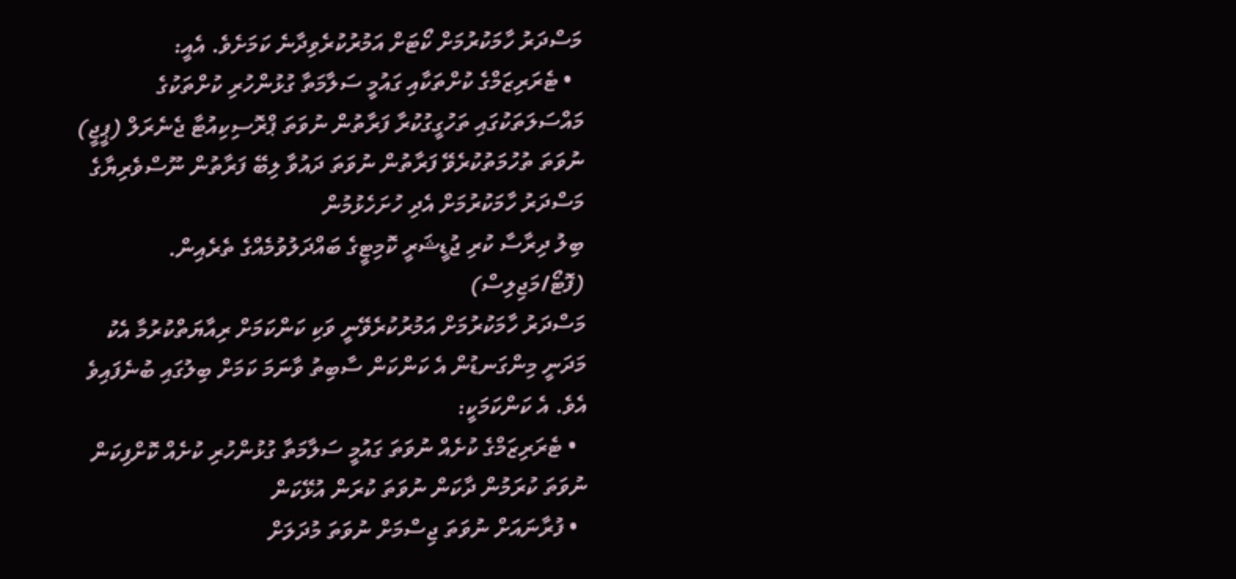މަސްދަރު ހާމަކުރުމަށް ކޯޓަށް އަމުރުކުރެވިދާނެ ކަމަށެވެ. އެއީ:
  • ޓެރަރިޒަމްގެ ކުށްތަކާއި ގައުމީ ސަލާމަތާ ގުޅުންހުރި ކުށްތަކުގެ މައްސަލަތަކުގައި ތަހުގީގުކުރާ ފަރާތުން ނުވަތަ ޕްރޮސިކިއުޓާ ޖެނެރަލް (ޕީޖީ) ނުވަތަ ތުހުމަތުކުރެވޭ ފަރާތުން ނުވަތަ ދައުވާ ލިބޭ ފަރާތުން ނޫސްވެރިޔާގެ މަސްދަރު ހާމަކުރުމަށް އެދި ހުށަހެޅުމުން
ބިލު ދިރާސާ ކުރި ޖުޑީޝަރީ ކޮމިޓީގެ ބައްދަލުވުމެއްގެ ތެރެއިން. (ފޮޓޯ/މަޖިލިސް)
މަސްދަރު ހާމަކުރުމަށް އަމުރުކުރެވޭނީ ވަކި ކަންކަމަށް ރިއާޔަތްކުރުމާ އެކު މަދަނީ މިންގަނޑުން އެ ކަންކަން ސާބިތު ވާނަމަ ކަމަށް ބިލުގައި ބުނެފައިވެ އެވެ. އެ ކަންކަމަކީ:
  • ޓެރަރިޒަމްގެ ކުށެއް ނުވަތަ ގައުމީ ސަލާމަތާ ގުޅުންހުރި ކުށެއް ކޮށްފިކަން ނުވަތަ ކުރަމުން ދާކަން ނުވަތަ ކުރަން އުޅޭކަން
  • ފުރާނައަށް ނުވަތަ ޖިސްމަށް ނުވަތަ މުދަލަށް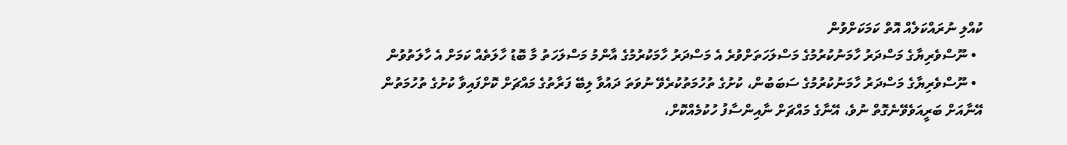ކުއްލި ނުރައްކަލެއް އޮތް ކަމަކަށްވުން
  • ނޫސްވެރިޔާގެ މަސްދަރު ހާމަނުކުރުމުގެ މަސްލަހަތަށްވުރެ އެ މަސްދަރު ހާމަކުރުމުގެ އާންމު މަސްލަހަތު މާ ބޮޑު ހާލަތެއް ކަމަށް އެ ހާލަތުވުން
  • ނޫސްވެރިޔާގެ މަސްދަރު ހާމަނުކުރުމުގެ ސަބަބުން، ކުށުގެ ތުހުމަތުކުރެވޭ ނުވަތަ ދައުވާ ލިބޭ ފަރާތުގެ މައްޗަށް ކޮށްފައިވާ ކުށުގެ ތުހުމަތުން އޭނާއަށް ބަރީއަވެވޭނެގޮތް ނުވެ، އޭނާގެ މައްޗަށް ނާއިންސާފު ހުކުމެއްކޮށް،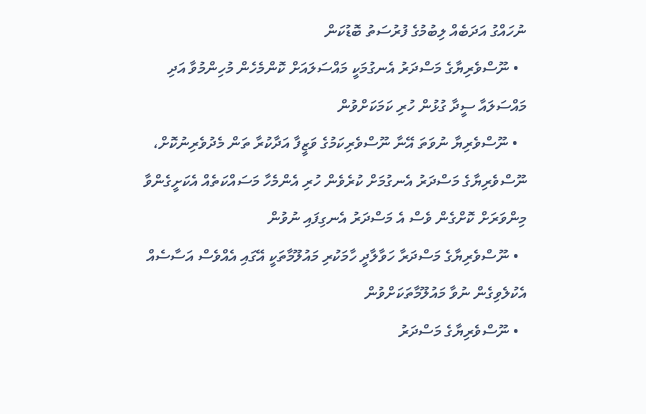ނުހައްގު އަދަބެއް ލިބުމުގެ ފުރުސަތު ބޮޑުކަން
  • ނޫސްވެރިޔާގެ މަސްދަރު އެނގުމަކީ މައްސަލައަށް ކޮންމެހެން މުހިންމުވާ އަދި މައްސަލައާ ސީދާ ގުޅުން ހުރި ކަމަކަށްވުން
  • ނޫސްވެރިޔާ ނުވަތަ އޭނާ ނޫސްވެރިކަމުގެ ވަޒީފާ އަދާކުރާ ތަން މެދުވެރިނުކޮށް، ނޫސްވެރިޔާގެ މަސްދަރު އެނގުމަށް ކުރެވެން ހުރި އެންމެހާ މަސައްކަތެއް އެކަށީގެންވާ މިންވަރަށް ކޮށްގެން ވެސް އެ މަސްދަރު އެނގިފައި ނުވުން
  • ނޫސްވެރިޔާގެ މަސްދަރާ ހަވާލާދީ ހާމަކުރި މައުލޫމާތަކީ އޭގައި އެއްވެސް އަސާސެއް އެކުލެވިގެން ނުވާ މައުލޫމާތަކަށްވުން
  • ނޫސްވެރިޔާގެ މަސްދަރު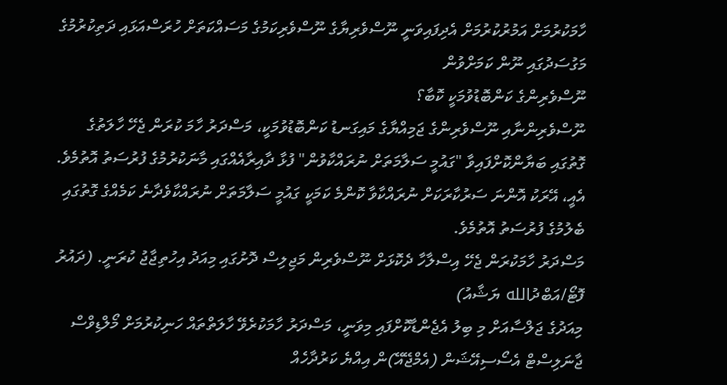ހާމަކުރުމަށް އަމުރުކުރުމަށް އެދިފައިވަނީ ނޫސްވެރިޔާގެ ނޫސްވެރިކަމުގެ މަސައްކަތަށް ހުރަސްއަޅައި ދަތިކުރުމުގެ މަގުސަދުގައި ނޫން ކަމަށްވުން
ނޫސްވެރިންގެ ކަންބޮޑުވުމަކީ ކޮބާ؟
ނޫސްވެރިންނާއި ނޫސްވެރިންގެ ޖަމިއްޔާގެ މައިގަނޑު ކަންބޮޑުވުމަކީ، މަސްދަރު ހާމަ ކުރަން ޖެހޭ ހާލަތުގެ ގޮތުގައި ބަޔާންކޮށްފައިވާ "ގައުމީ ސަލާމަތަށް ނުރައްކާވުން" ފުޅާ ދާއިރާއެއްގައި މާނަކުރުމުގެ ފުރުސަތު އޮތުމެވެ. އެއީ، އޭރަކު އޮންނަ ސަރުކާރަކަށް ނުރައްކާވާ ކޮންމެ ކަމަކީ ގައުމީ ސަލާމަތަށް ނުރައްކާވެދާނެ ކަމެއްގެ ގޮތުގައި ބެލުމުގެ ފުރުސަތު އޮތުމެވެ.
މަސްދަރު ހާމަކުރަން ޖެހޭ އިސްލާހާ ދެކޮޅަށް ނޫސްވެރިން މަޖިލިސް ދޮށުގައި މިއަދު އިހުތިޖާޖު ކުރަނީ. (ދައުރު ފޮޓޯ/އަބްދުالله ޔަޝާއު)
މިއަދުގެ ޖަލްސާއަށް މި ބިލު އެޖެންޑާކޮށްފައި މިވަނީ، މަސްދަރު ހާމަކުރެވޭ ހާލަތްތައް ހަނިކުރުމަށް މޯލްޑިވްސް ޖާނަލިސްޓް އެސޯސިއޭޝަން (އެމްޖޭއޭ)ން އިއްޔެ ކަރުދާހެއް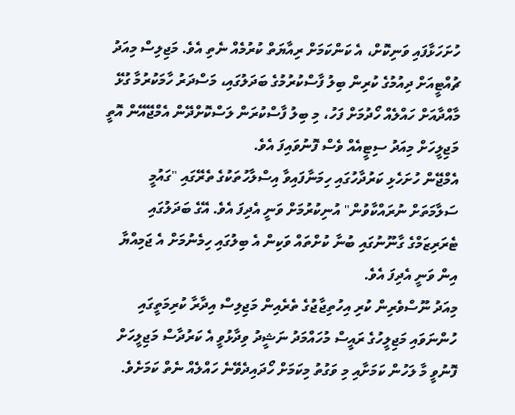ހުށަހަޅާފައި ވަނިކޮށް، އެ ކަންކަމަށް ރިއާޔަތް ކުރުމެއް ނެތި އެވެ. މަޖިލިސް މިއަދު ޗުއްޓީއަށް ދިއުމުގެ ކުރިން ބިލު ފާސްކުރުމުގެ ބަދަލުގައި، މަސްދަރު ހާމަކުރުމާ ގުޅޭ މާއްދާއަށް ހައްލެއް ހޯދުމަށް ފަހު، މި ބިލު ފާސްކުރަން ލަސްކޮށްދޭން އެމްޖޭއޭން އޮތީ މަޖިލީހަށް މިއަދު ސިޓީއެއް ވެސް ފޮނުވައިފަ އެވެ.
އެމްޖޭން ހުށަހެޅި ކަރުދާހުގައި ހިމަނާފައިވާ އިސްލާހުތަކުގެ ތެރޭގައި "ގައުމީ ސަލާމަތަށް ނުރައްކާވުން" އުނިކުރުމަށް ވަނީ އެދިފަ އެވެ. އޭގެ ބަދަލުގައި ޓެރަރިޒަމްގެ ގާނޫނުގައި ބުނާ ކުށްތައް ވަކިން އެ ބިލުގައި ހިމެނުމަށް އެ ޖަމިއްޔާ އިން ވަނީ އެދިފަ އެވެ.
މިއަދު ނޫސްވެރިން ކުރި އިހުތިޖާޖުގެ ތެރެއިން މަޖިލިސް އިދާރާ ކުރިމަތީގައި ހުންނަވައި މަޖިލީހުގެ ރައީސް މުހައްމަދު ނަޝީދު ވިދާޅުވީ އެ ކަރުދާސް މަޖިލީހަށް ފޮނުވީ މާ ލަހުން ކަމަށާއި މި ވަގުތު މިކަމަށް ހޯދައިދެވޭނެ ހައްލެއް ނެތް ކަމަށެވެ.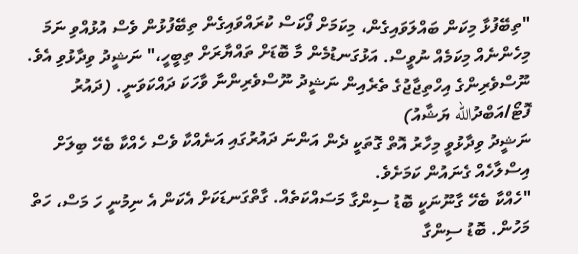"ތިބޭފުޅާ މިކަން ބައްލަވައިގެން، މިކަމަށް ފޯކަސް ކުރައްވައިގެން ތިބޭފުޅުން ވެސް އުޅުއްވި ނަމަ މިހެންނެއް މިކަމެއް ނުވީސް. އަޅުގަނޑުމެން މާ ބޮޑަށް ތައްޔާރަށް ތިބީހީ،" ނަޝީދު ވިދާޅުވި އެވެ.
ނޫސްވެރިންގެ އިހްތިޖާޖުގެ ތެރެއިން ނަޝީދު ނޫސްވެރިންނާ ވާހަކަ ދައްކަވަނީ. (ދައުރު ފޮޓޯ/އަބްދުالله ޔަޝާއު)
ނަޝީދު ވިދާޅުވީ މިހާރު އޮތް ގޮތަކީ ދެން އަންނަ ދައުރުގައި އަނެއްކާ ވެސް ހެއްކާ ބެހޭ ބިލަށް އިސްލާހެއް ގެނައުން ކަމަށެވެ.
"ހެއްކާ ބެހޭ ގާނޫނަކީ ބޮޑު ސިންގާ މަސައްކަތެއް. ގާތްގަނޑަކަށް އެކަން އެ ނިމުނީ ހަ މަސް، ހަތް މަހުން. ބޮޑު ސިންގާ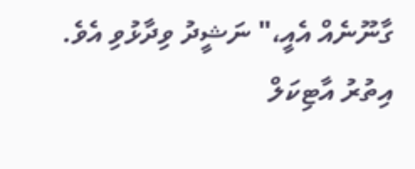ގާނޫނެއް އެއީ،" ނަޝީދު ވިދާޅުވި އެވެ.
އިތުރު އާޓިކަލް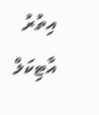އިތުރު އާޓިކަލް